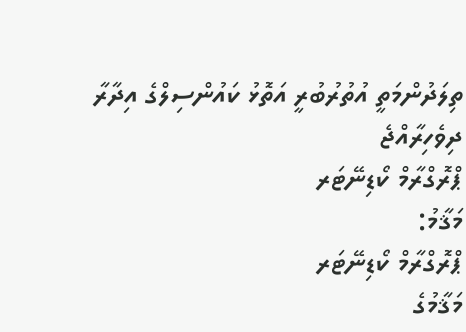ތިލަދުންމަތީ އުތުރުބުރީ އަތޮޅު ކައުންސިލްގެ އިދާރާ
ދިވެހިރާއްޖެ
ޕްރޮގްރާމް ކޯޑިނޭޓަރ
މަޤާމު:
ޕްރޮގްރާމް ކޯޑިނޭޓަރ
މަޤާމުގެ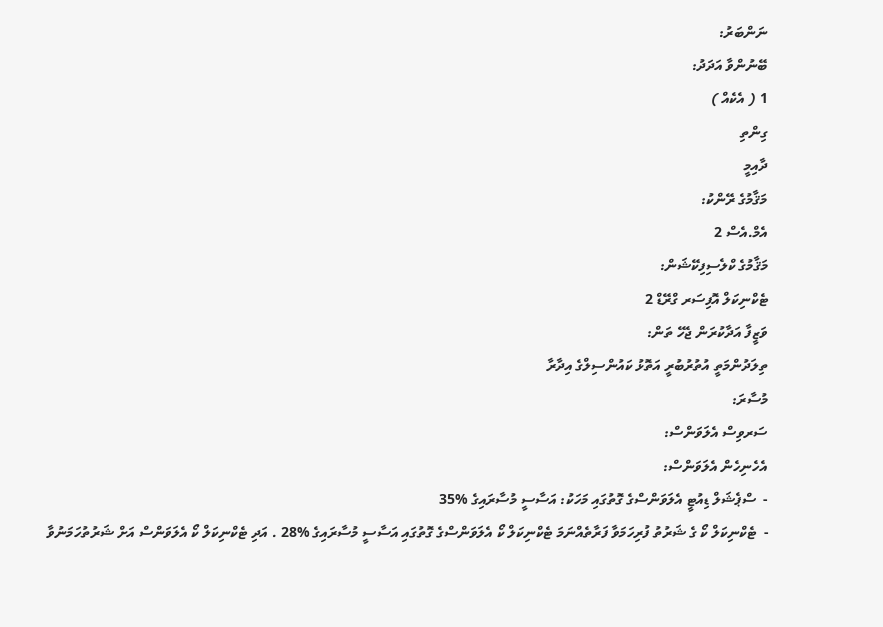ނަންބަރު:
ބޭނުންވާ އަދަދު:
1 ( އެކެއް )
ގިންތި
ދާއިމީ
މަޤާމުގެ ރޭންކު:
އެމް.އެސް 2
މަޤާމުގެ ކްލެސިފިކޭޝަން:
ޓެކްނިކަލް އޮފިސަރ ގްރޭޑް 2
ވަޒީފާ އަދާކުރަން ޖެހޭ ތަން:
ތިލަދުންމަތީ އުތުރުބުރީ އަތޮޅު ކައުންސިލްގެ އިދާރާ
މުސާރަ:
ސަރވިސް އެލަވަންސް:
އެހެނިހެން އެލަވަންސް:
-  ސްޕެޝަލް ޑިއުޓީ އެލަވަންސްގެ ގޮތުގައި މަހަކު: އަސާސީ މުސާރައިގެ %35
-  ޓެކްނިކަލް ކޯ ގެ ޝަރުތު ފުރިހަމަވާ ފަރާތެއްނަމަ ޓެކްނިކަލް ކޯ އެލަވަންސްގެ ގޮތުގައި އަސާސީ މުސާރައިގެ %28 . އަދި ޓެކްނިކަލް ކޯ އެލަވަންސް އަށް ޝަރުތުހަމަނުވާ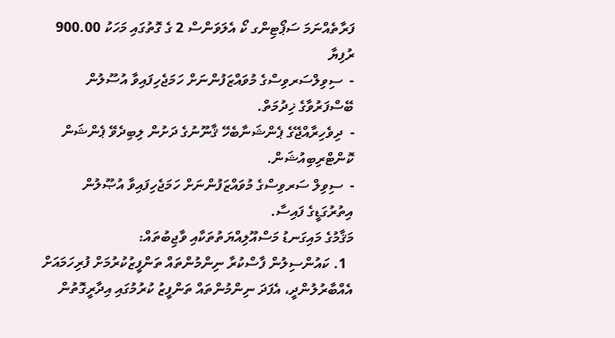ފަރާތެއްނަމަ ސަޕޯޓިންގ ކޯ އެލަވަންސް 2 ގެ ގޮތުގައި މަހަކު 900.00 ރުފިޔާ
-  ސިވިލްސަރވިސްގެ މުވައްޒަފުންނަށް ހަމަޖެހިފައިވާ އުސޫލުން ބޭސްފަރުވާގެ ޚިދުމަތް.
-  ދިވެހިރާއްޖޭގެ ޕެންޝަނާބެހޭ ޤާނޫނުގެ ދަށުން ލިބިދެވޭ ޕެންޝަން ކޮންޓްރިބިއުޝަން.
-  ސިވިލް ސަރވިސްގެ މުވައްޒަފުންނަށް ހަމަޖެހިފައިވާ އުޞޫލުން އިތުރުގަޑީގެ ފައިސާ.
މަޤާމުގެ މައިގަނޑު މަސްއޫލިއްޔަތުތަކާއި ވާޖިބުތައް:
  1. ކައުންސިލުން ފާސްކުރާ ނިންމުންތައް ތަންފީޒުކުރުމަށް ފުރިހަމައަށް އެއްބާރުލުންދީ، އެފަދަ ނިންމުންތައް ތަންފީޒު ކުރުމުގައި އިދާރީގޮތުން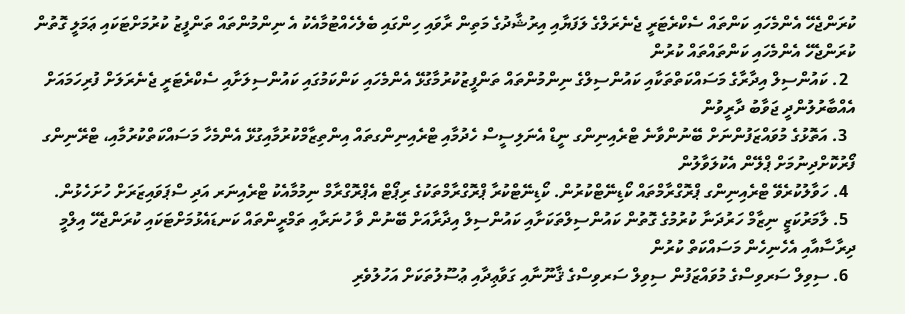ކުރަންޖެހޭ އެންމެހައި ކަންތައް ސެކްރެޓަރީ ޖެނެރަލްގެ ލަފަޔާއި އިރުޝާދުގެ މަތިން ރާވައި ހިންގައި ބެލެހެއްޓުމާއެކު އެ ނިންމުންތައް ތަންފީޒު ކުރުމަށްޓަކައި ޢަމަލީ ގޮތުން ކުރަންޖެހޭ އެންމެހައި ކަންތައްތައް ކުރުން
  2. ކައުންސިލް އިދާރާގެ މަސައްކަތްތަކާއި ކައުންސިލްގެ ނިންމުންތައް ތަންފީޒުކުރުމާގުޅޭ އެންމެހައި ކަންކަމުގައި ކައުންސިލަށާއި ސެކްރެޓަރީ ޖެނެރަލަށް ފުރިހަމައަށް އެއްބާރުލުންދީ ޖަވާބު ދާރީވުން
  3. އަތޮޅުގެ މުވައްޒަފުންނަށް ބޭނުންވާނެ ޓްރެއިނިންގ ނީޑް އެނަލިސީސް ހެދުމާއި ޓްރެއިނިންގތައް އިންތިޒާމްކުރުމާއިގުޅޭ އެންމެހާ މަސައްކަތްކުރުމާއި، ޓްރޭނިންގ ފޯރުކޮށްދިނުމަށް ޕްލޭން އެކުލަވާލުން
  4. ހަވާލުކުރެވޭ ޓްރެއިނިންގ ޕްރޮގްރާމްތައް ކޯޑިނޭޓްކުރުން. ކޯޑިނޭޓްކުރާ ޕްރޮގްރާމްތަކުގެ ރިޕޯޓް އެޕްރޮގްރާމް ނިމުމާއެކު ޓްރެއިނަރ އަދި ސްޕަވައިޒަރަށް ހުށަހެޅުން.
  5. ލާމަރުކަޒީ ނިޒާމް ހަރުދަނާ ކުރުމުގެ ގޮތުން ކައުންސިލްތަކަށާއި ކައުންސިލް އިދާރާއަށް ބޭނުން ވާ ހުނަރާއި ތަމްރީންތައް ކަނޑައެޅުމަށްޓަކައި ކުރަންޖެހޭ އިލްމީ ދިރާސާއާއި އެހެނިހެން މަސައްކަތް ކުރުން
  6. ސިވިލް ސަރވިސްގެ މުވައްޒަފުން ސިވިލް ސަރވިސްގެ ޤާނޫނާއި ގަވާޢިދާއި ޢުސޫލުތަކަށް އަހުލުވެރި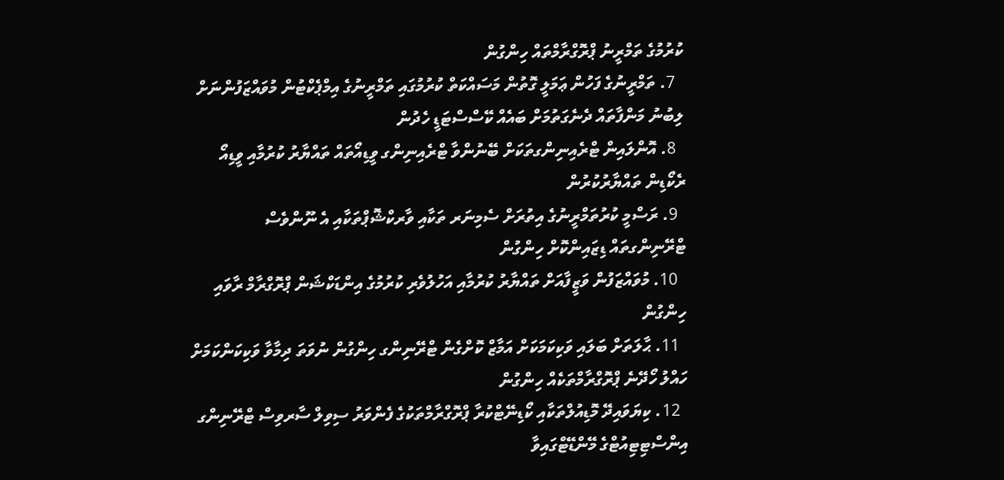ކުރުމުގެ ތަމްރީނު ޕްރޮގްރާމްތައް ހިންގުން
  7. ތަމްރީނުގެ ފަހުން ޢަމަލީ ގޮތުން މަސައްކަތް ކުރުމުގައި ތަމްރީނުގެ އިމްޕެކްޓުން މުވައްޒަފުންނަށް ލިބުނު މަންފާތައް ދެނެގަތުމަށް ބައެއް ކޭސްސްޓަޑީ ހެދުން
  8. އޮންލައިން ޓްރެއިނިންގތަކަށް ބޭނުންވާ ޓްރެއިނިންގ ވީޑިއޯތައް ތައްޔާރު ކުރުމާއި ވީޑިއޯ ރެކޯޑިން ތައްޔާރުކުރުން
  9. ރަސްމީ ކުރުތަމްރީނުގެ އިތުރަށް ސެމިނަރ ތަކާއި ވާރކްޝޮޕްތަކާއި އެ ނޫންވެސް ޓްރޭނިންގތައް ޑިޒައިންކޮށް ހިންގުން
  10. މުވައްޒަފުން ވަޒީފާއަށް ތައްޔާރު ކުރުމާއި އަހުލުވެރި ކުރުމުގެ އިންޑަކްޝަން ޕްރޮގްރާމް ރާވައި ހިންގުން
  11. ޙާލަތަށް ބަލައި ވަކިކަމަކަށް އަމާޒް ކޮށްގެން ޓްރޭނިންގ ހިންގުން ނުވަތަ ދިމާވާ ވަކިކަންކަމަށް ހައްލު ހޯދޭނެ ޕްރޮގްރާމްތަކެއް ހިންގުން
  12. ކިޔަވައިދޭ މޮޑިއުލްތަކާއި ކޯޑިނޭޓްކުރާ ޕްރޮގްރާމްތަކުގެ ފެންވަރު ސިވިލް ސާރވިސް ޓްރޭނިންގ އިންސްޓިޓިއުޓްގެ މޭންޑޭޓްގައިވާ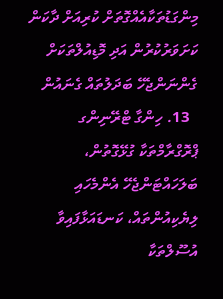މިންގަޑުތަކާއެއްގޮތަށް ކުރިއަށް ދާކަން ކަށަވަރުކުރުން އަދި މޮޑިއުލްތަކަށް ގެންނަންޖެހޭ ބަދަލުތައް ގެނައުން
  13. ހިންގާ ޓްރޭނިންގ ޕްރޮގްރާމްތަކާ ގުޅޭގޮތުން، ބަލަހައްޓަންޖެހޭ އެންމެހައި ލިޔެކިއުންތައް، ކަނޑައަޅާފައިވާ އުސޫލްތަކާ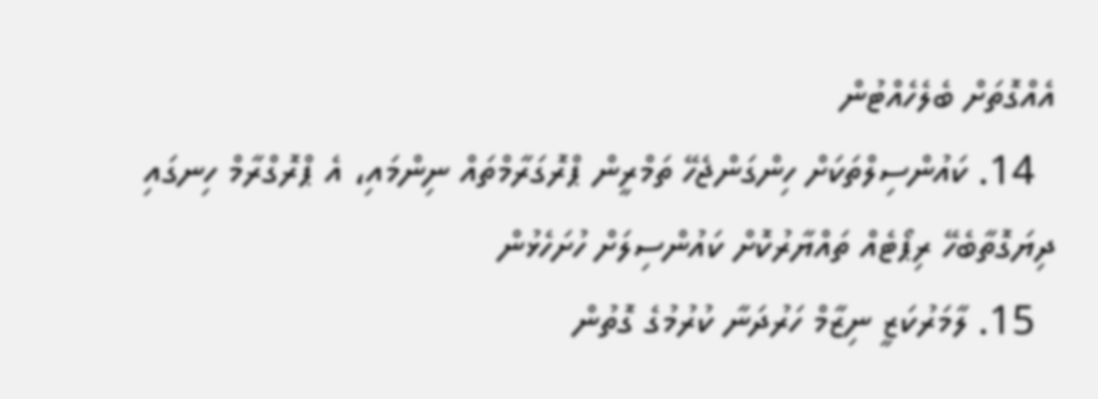އެއްގޮތަށް ބެލެހެއްޓުން
  14. ކައުންސިލްތަކަށް ހިންގަންޖެހޭ ތަމްރީން ޕްރޮގަރާމްތައް ނިންމައި، އެ ޕްރޮގްރާމް ހިނގައި ދިޔަގޮތާބެހޭ ރިޕޯޓެއް ތައްޔާރުކޮށް ކައުންސިލަށް ހުށަހެޅުން
  15. ލާމަރުކަޒީ ނިޒާމް ހަރުދަނާ ކުރުމުގެ ގޮތުން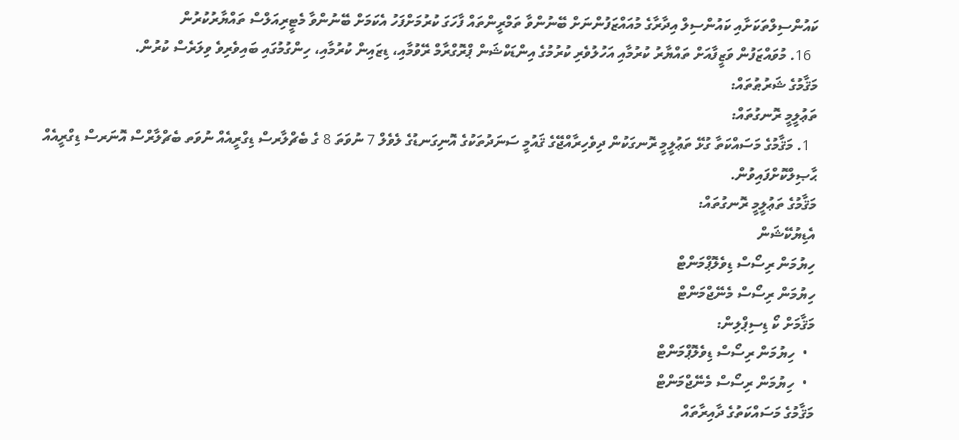ކައުންސިލްތަކަށާއި ކައުންސިލް އިދާރާގެ މުއައްޒަފުންނަށް ބޭނުންވާ ތަމްރީންތައް ފާހަގަ ކުރުމަށްފަހު އެކަމަށް ބޭނުންވާ މެޓީރިއަލްސް ތައްޔާރުކުރުން
  16. މުވައްޒަފުން ވަޒީފާއަށް ތައްޔާރު ކުރުމާއި އަހުލުވެރި ކުރުމުގެ އިންޑަކްޝަން ޕްރޮގްރާމް ރޭވުމާއި، ޑިޒައިން ކުރުމާއި، ހިންގުމުގައި ބައިވެރިވެ ވިލަރެސް ކުރުން.
މަޤާމުގެ ޝަރުޠުތައް:
ތަޢުލީމީ ރޮނގުތައް:
  1. މަޤާމުގެ މަސައްކަތާ ގުޅޭ ތަޢުލީމީ ރޮނގަކުން ދިވެހިރާއްޖޭގެ ޤައުމީ ސަނަދުތަކުގެ އޮނިގަނޑުގެ ލެވެލް 7 ނުވަތަ 8 ގެ ބެޗްލާރސް ޑިގްރީއެއް ނުވަތ ބެޗްލާރްސް އޮނަރސް ޑިގްރީއެއް ޙާޞިލްކޮށްފައިވުން.
މަޤާމުގެ ތަޢުލީމީ ރޮނގުތައް:
އެޑިޔުކޭޝަން
ހިޔުމަން ރިސޯސް ޑިވެލޮޕްމަންޓް
ހިޔުމަން ރިސޯސް މެނޭޖްމަންޓް
މަޤާމަށް ކޯ ޑިސިޕްލިން:
  •  ހިޔުމަން ރިސޯސް ޑިވެލޮޕްމަންޓް
  •  ހިޔުމަން ރިސޯސް މެނޭޖްމަންޓް
މަޤާމުގެ މަސައްކަތުގެ ދާއިރާތައް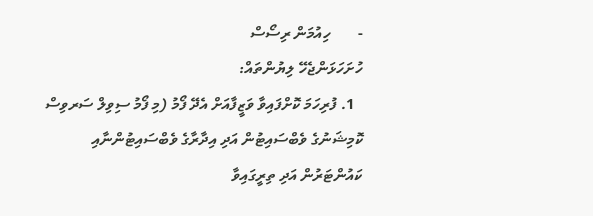-       ހިއުމަން ރިސޯސް
ހުށަހަޅަންޖެހޭ ލިޔުންތައް:
  1. ފުރިހަމަ ކޮށްފައިވާ ވަޒީފާއަށް އެދޭ ފޯމު (މި ފޯމު ސިވިލް ސަރވިސް ކޮމިޝަނުގެ ވެބްސައިޓުން އަދި އިދާރާގެ ވެބްސައިޓުންނާއި ކައުންޓަރުން އަދި ތިރީގައިވާ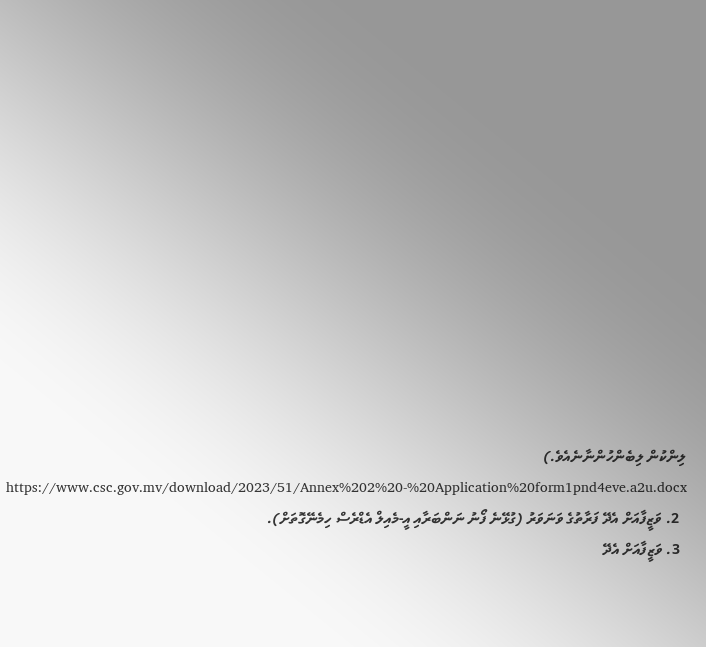ލިންކުން ލިބެންހުންނާނެއެވެ.)  https://www.csc.gov.mv/download/2023/51/Annex%202%20-%20Application%20form1pnd4eve.a2u.docx
  2. ވަޒީފާއަށް އެދޭ ފަރާތުގެ ވަނަވަރު (ގުޅޭނެ ފޯނު ނަންބަރާއި އީ-މެއިލް އެޑްރެސް ހިމެނޭގޮތަށް).
  3. ވަޒީފާއަށް އެދޭ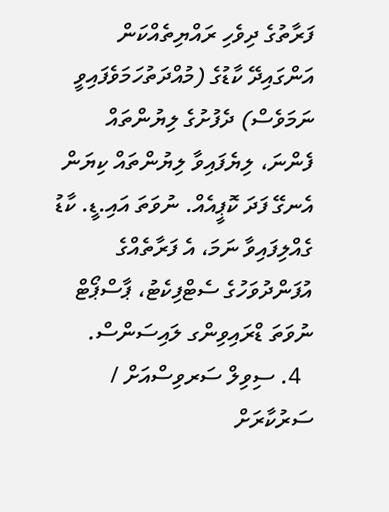ފަރާތުގެ ދިވެހި ރައްޔިތެއްކަން އަންގައިދޭ ކާޑުގެ (މުއްދަތުހަމަވެފައިވީ ނަމަވެސް) ދެފުށުގެ ލިޔުންތައް ފެންނަ، ލިޔެފައިވާ ލިޔުންތައް ކިޔަން އެނގޭ ފަދަ ކޮޕީއެއް. ނުވަތަ އައި.ޑީ. ކާޑު ގެއްލިފައިވާ ނަމަ، އެ ފަރާތެއްގެ އުފަންދުވަހުގެ ސެޓްފިކެޓު، ޕާސްޕޯޓް ނުވަތަ ޑްރައިވިންގ ލައިސަންސް.
  4. ސިވިލް ސަރވިސްއަށް / ސަރުކާރަށް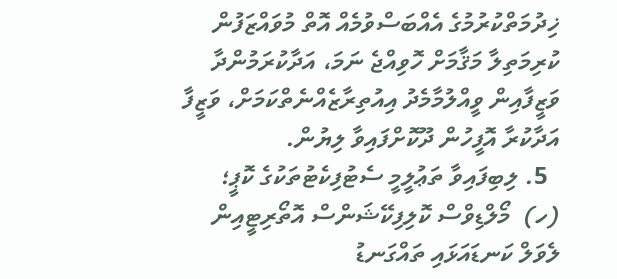ޚިދުމަތްކުރުމުގެ އެއްބަސްވުމެއް އޮތް މުވައްޒަފުން ކުރިމަތިލާ މަޤާމަށް ހޮވިއްޖެ ނަމަ، އަދާކުރަމުންދާ ވަޒީފާއިން ވީއްލުމާމެދު އިއުތިރާޒެއްނެތްކަމަށް، ވަޒީފާ އަދާކުރާ އޮފީހުން ދޫކޮށްފައިވާ ލިޔުން.
  5. ލިބިފައިވާ ތަޢުލީމީ ސެޓުފިކެޓުތަކުގެ ކޮޕީ؛
(ހ)  މޯލްޑިވްސް ކޮލިފިކޭޝަންސް އޮތޯރިޓީއިން ލެވަލް ކަނޑައަޅައި ތައްގަނޑު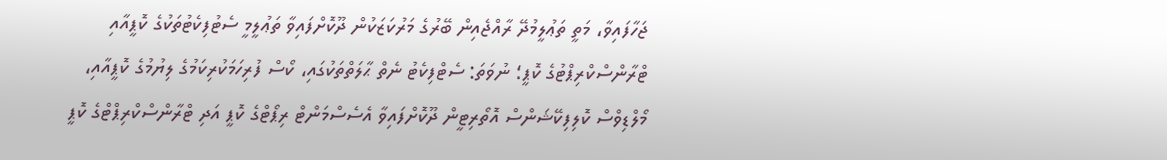ޖަހާފައިވާ، މަތީ ތަޢުލީމުދޭ ރާއްޖެއިން ބޭރުގެ މަރުކަޒަކުން ދޫކޮށްފައިވާ ތަޢުލީމީ ސެޓުފިކެޓުތަކުގެ ކޮޕީއާއި ޓްރާންސްކްރިޕްޓުގެ ކޮޕީ؛ ނުވަތަ: ސެޓްފިކެޓު ނެތް ޙާލަތްތަކުގައި، ކޯސް ފުރިހަމަކުރިކަމުގެ ލިޔުމުގެ ކޮޕީއާއި، މޯލްޑިވްސް ކޮލިފިކޭޝަންސް އޮތޯރިޓީން ދޫކޮށްފައިވާ އެސެސްމަންޓް ރިޕޯޓްގެ ކޮޕީ އަދި ޓްރާންސްކްރިޕްޓްގެ ކޮޕީ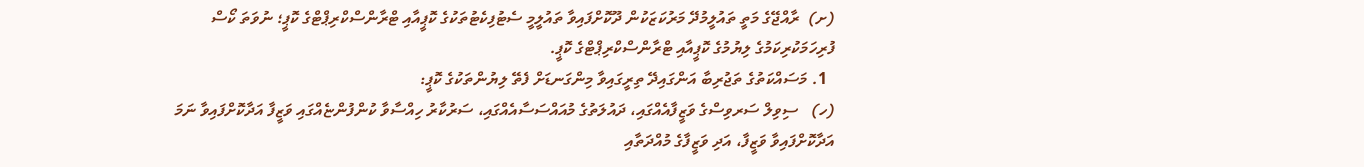(ށ)  ރާއްޖޭގެ މަތީ ތައުލީމުދޭ މަރުކަޒަކުން ދޫކޮށްފައިވާ ތައުލީމީ ސެޓުފިކެޓުތަކުގެ ކޮޕީއާއި ޓްރާންސްކްރިޕްޓްގެ ކޮޕީ؛ ނުވަތަ ކޯސް ފުރިހަމަކުރިކަމުގެ ލިޔުމުގެ ކޮޕީއާއި ޓްރާންސްކްރިޕްޓްގެ ކޮޕީ.
  1. މަސައްކަތުގެ ތަޖުރިބާ އަންގައިދޭ ތިރީގައިވާ މިންގަނޑަށް ފެތޭ ލިޔުންތަކުގެ ކޮޕީ:
(ހ)   ސިވިލް ސަރވިސްގެ ވަޒީފާއެއްގައި، ދައުލަތުގެ މުއައްސަސާއެއްގައި، ސަރުކާރު ހިއްސާވާ ކުންފުންޏެއްގައި ވަޒީފާ އަދާކޮށްފައިވާ ނަމަ އަދާކޮށްފައިވާ ވަޒީފާ، އަދި ވަޒީފާގެ މުއްދަތާއި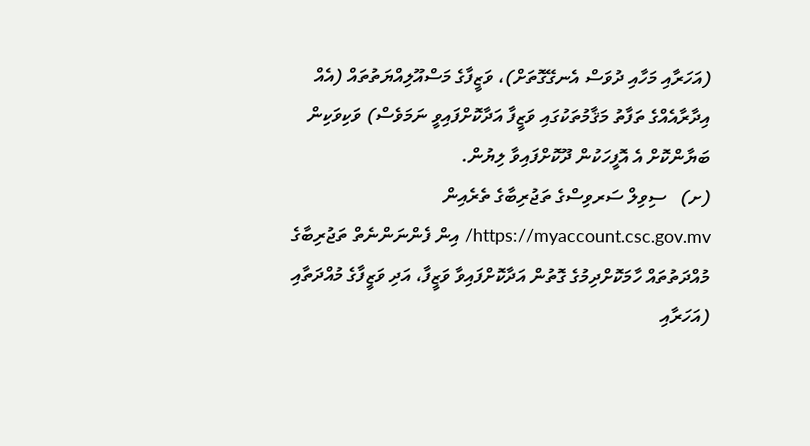(އަހަރާއި މަހާއި ދުވަސް އެނގޭގޮތަށް)، ވަޒީފާގެ މަސްއޫލިއްޔަތުތައް (އެއް އިދާރާއެއްގެ ތަފާތު މަޤާމުތަކުގައި ވަޒީފާ އަދާކޮށްފައިވީ ނަމަވެސް) ވަކިވަކިން ބަޔާންކޮށް އެ އޮފީހަކުން ދޫކޮށްފައިވާ ލިޔުން.
(ށ)   ސިވިލް ސަރވިސްގެ ތަޖުރިބާގެ ތެރެއިން https://myaccount.csc.gov.mv/ އިން ފެންނަންނެތް ތަޖުރިބާގެ މުއްދަތުތައް ހާމަކޮށްދިމުގެ ގޮތުން އަދާކޮށްފައިވާ ވަޒީފާ، އަދި ވަޒީފާގެ މުއްދަތާއި (އަހަރާއި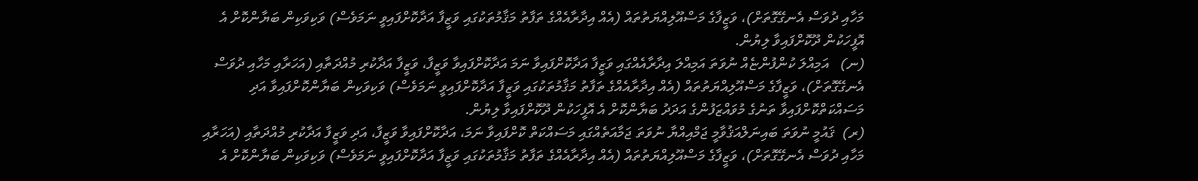މަހާއި ދުވަސް އެނގޭގޮތަށް)، ވަޒީފާގެ މަސްއޫލިއްޔަތުތައް (އެއް އިދާރާއެއްގެ ތަފާތު މަޤާމުތަކުގައި ވަޒީފާ އަދާކޮށްފައިވީ ނަމަވެސް) ވަކިވަކިން ބަޔާންކޮށް އެ އޮފީހަކުން ދޫކޮށްފައިވާ ލިޔުން.
(ނ)   އަމިއްލަ ކުންފުންޏެއް ނުވަތަ އަމިއްލަ އިދާރާއެއްގައި ވަޒީފާ އަދާކޮށްފައިވާ ނަމަ އަދާކޮށްފައިވާ ވަޒީފާ، ވަޒީފާ އަދާކުރި މުއްދަތާއި (އަހަރާއި މަހާއި ދުވަސް އެނގޭގޮތަށް)، ވަޒީފާގެ މަސްއޫލިއްޔަތުތައް (އެއް އިދާރާއެއްގެ ތަފާތު މަޤާމުތަކުގައި ވަޒީފާ އަދާކޮށްފައިވީ ނަމަވެސް) ވަކިވަކިން ބަޔާންކޮށްފައިވާ އަދި މަސައްކަތްކޮށްފައިވާ ތަނުގެ މުވައްޒަފުންގެ އަދަދު ބަޔާންކޮށް އެ އޮފީހަކުން ދޫކޮށްފައިވާ ލިޔުން.
(ރ)  ޤައުމީ ނުވަތަ ބައިނަލްއަޤުވާމީ ޖަމްއިއްޔާ ނުވަތަ ޖަމާއަތެއްގައި މަސައްކަތް ކޮށްފައިވާ ނަމަ، އަދާކޮށްފައިވާ ވަޒީފާ، އަދި ވަޒީފާ އަދާކުރި މުއްދަތާއި (އަހަރާއި މަހާއި ދުވަސް އެނގޭގޮތަށް)، ވަޒީފާގެ މަސްއޫލިއްޔަތުތައް (އެއް އިދާރާއެއްގެ ތަފާތު މަޤާމުތަކުގައި ވަޒީފާ އަދާކޮށްފައިވީ ނަމަވެސް) ވަކިވަކިން ބަޔާންކޮށް އެ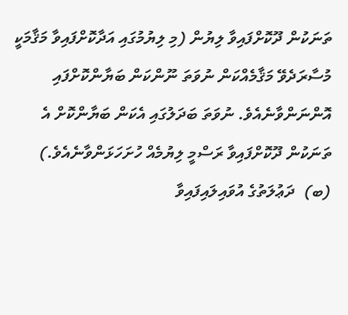ތަނަކުން ދޫކޮށްފައިވާ ލިޔުން (މި ލިޔުމުގައި އަދާކޮށްފައިވާ މަޤާމަކީ މުސާރަދެވޭ މަޤާމެއްކަން ނުވަތަ ނޫންކަން ބަޔާންކޮށްފައި އޮންނަންވާނެއެވެ. ނުވަތަ ބަދަލުގައި އެކަން ބަޔާންކޮށް އެ ތަނަކުން ދޫކޮށްފައިވާ ރަސްމީ ލިޔުމެއް ހުށަހަޅަންވާނެއެވެ.)
(ބ)  ދަޢުލަތުގެ އުވައިލައިފައިވާ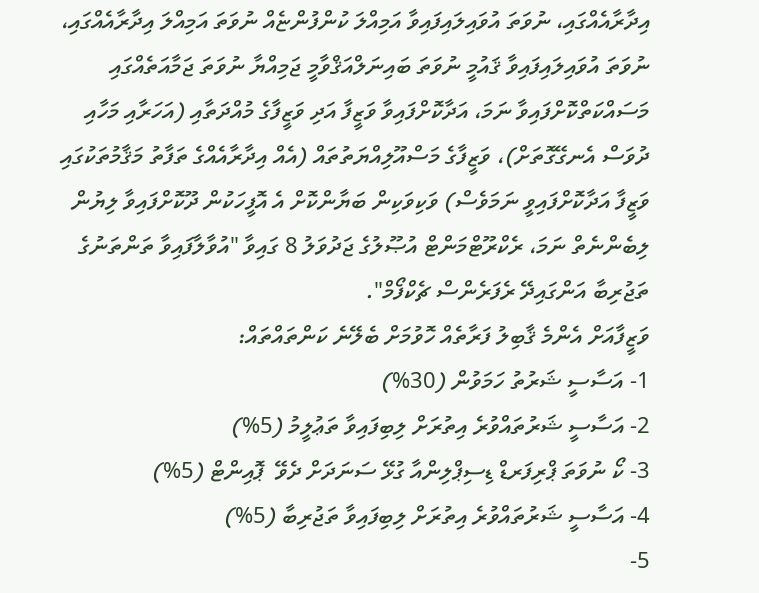އިދާރާއެއްގައި، ނުވަތަ އުވައިލައިފައިވާ އަމިއްލަ ކުންފުންޏެއް ނުވަތަ އަމިއްލަ އިދާރާއެއްގައި، ނުވަތަ އުވައިލައިފައިވާ ޤައުމީ ނުވަތަ ބައިނަލްއަޤްވާމީ ޖަމިއްޔާ ނުވަތަ ޖަމާއަތެއްގައި މަސައްކަތްކޮށްފައިވާ ނަމަ، އަދާކޮށްފައިވާ ވަޒީފާ އަދި ވަޒީފާގެ މުއްދަތާއި (އަހަރާއި މަހާއި ދުވަސް އެނގޭގޮތަށް)، ވަޒީފާގެ މަސްއޫލިއްޔަތުތައް (އެއް އިދާރާއެއްގެ ތަފާތު މަޤާމުތަކުގައި ވަޒީފާ އަދާކޮށްފައިވީ ނަމަވެސް) ވަކިވަކިން ބަޔާންކޮށް އެ އޮފީހަކުން ދޫކޮށްފައިވާ ލިޔުން ލިބެންނެތް ނަމަ، ރެކްރޫޓްމަންޓް އުޞޫލުގެ ޖަދުވަލު 8 ގައިވާ "އުވާލާފައިވާ ތަންތަނުގެ ތަޖުރިބާ އަންގައިދޭ ރެފަރެންސް ޗެކްފޯމް".
ވަޒީފާއަށް އެންމެ ޤާބިލު ފަރާތެއް ހޮވުމަށް ބެލޭނެ ކަންތައްތައް:
1- އަސާސީ ޝަރުތު ހަމަވުން (30%)
2- އަސާސީ ޝަރުތައްވުރެ އިތުރަށް ލިބިފައިވާ ތަޢުލީމު (5%)
3- ކޯ ނުވަތަ ޕްރިފަރޑް ޑިސިޕްލިންއާ ގުޅޭ ސަނަދަށް ދެވޭ  ޕޮއިންޓް (5%)
4- އަސާސީ ޝަރުތައްވުރެ އިތުރަށް ލިބިފައިވާ ތަޖުރިބާ (5%)
5-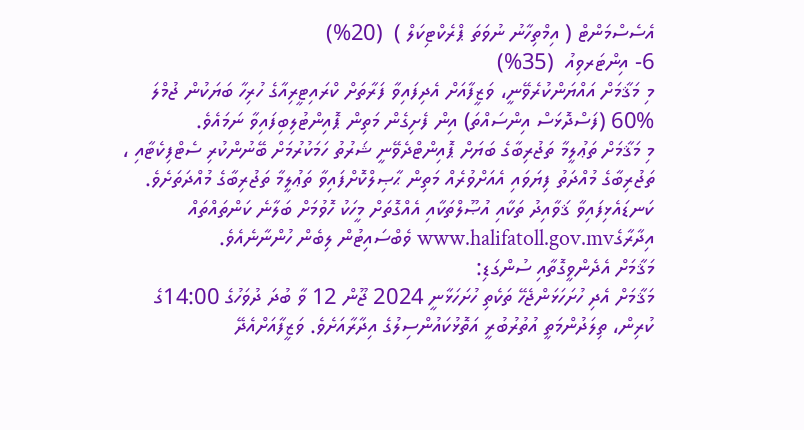އެސެސްމަންޓް ( އިމްތިހާނު ނުވަތަ ޕްރެކްޓިކަލް )  (20%)
6- އިންޓަރވިއު  (35%)
މި މަޤާމަށް އައްޔަންކުރެވޭނީ، ވަޒީފާއަށް އެދިފައިވާ ފަރާތަށް ކްރައިޓީރިއާގެ ހުރިހާ ބަޔަކުން ޖުމްލަ %60 (ފަސްދޮޅަސް އިންސައްތަ) އިން ފެށިގެން މަތިން ޕޮއިންޓުލިބިފައިވާ ނަމައެވެ.
މި މަޤާމަށް ތަޢުލީމާ ތަޖުރިބާގެ ބަޔަށް ޕޮއިންޓްދެވޭނީ ޝަރުތު ހަމަކުރުމަށް ބޭނުންކުރި ސެޓްފިކެޓާއި ، ތަޖުރިބާގެ މުއްދަތު ފިޔަވައި އެއަށްވުރެއް މަތިން ޙާޞިލްކޮށްފައިވާ ތަޢުލީމާ ތަޖުރިބާގެ މުއްދަތަށެވެ.
ކަނޑައެޅިފައިވާ ޤަވާއިދު ތަކާއި އުޞޫލްތަކާއި އެއްގޮތަށް މީހަކު ހޮވުމަށް ބަލާނެ ކަންތައްތައް އިދާރާގެwww.halifatoll.gov.mv ވެބްސައިޓުން ލިބެން ހުންނާނެއެވެ.
މަޤާމަށް އެދެންވީގޮތާއި ސުންގަޑި:
މަޤާމަށް އެދި ހުށަހަޅަންޖެހޭ ތަކެތި ހުށަހަޅާނީ 2024 ޖޫން 12 ވާ ބުދަ ދުވަހުގެ 14:00ގެ ކުރިން، ތިލަދުންމަތީ އުތުރުބުރީ އަތޮޅުކައުންސިލުގެ އިދާރާއަށެވެ. ވަޒީފާއަށްއެދޭ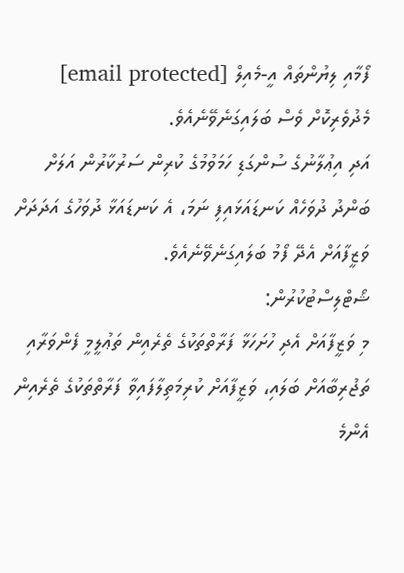ފޯމާއި ލިޔުންތައް އީ-މެއިލް [email protected] މެދުވެރިކޮށް ވެސް ބަލައިގަނެވޭނެއެވެ.
އަދި އިޢުލާނުގެ ސުންގަޑި ހަމަވުމުގެ ކުރިން ސަރުކާރުން އަލަށް ބަންދު ދުވަހެއް ކަނޑައަޅައިފި ނަމަ، އެ ކަނޑައަޅާ ދުވަހުގެ އަދަދަށް ވަޒީފާއަށް އެދޭ ފޯމު ބަލައިގަނެވޭނެއެވެ.
ޝޯޓްލިސްޓުކުރުން:
މި ވަޒީފާއަށް އެދި ހުށަހަޅާ ފަރާތްތަކުގެ ތެރެއިން ތަޢުލީމީ ފެންވަރާއި ތަޖުރިބާއަށް ބަލައި، ވަޒީފާއަށް ކުރިމަތިލާފައިވާ ފަރާތްތަކުގެ ތެރެއިން އެންމެ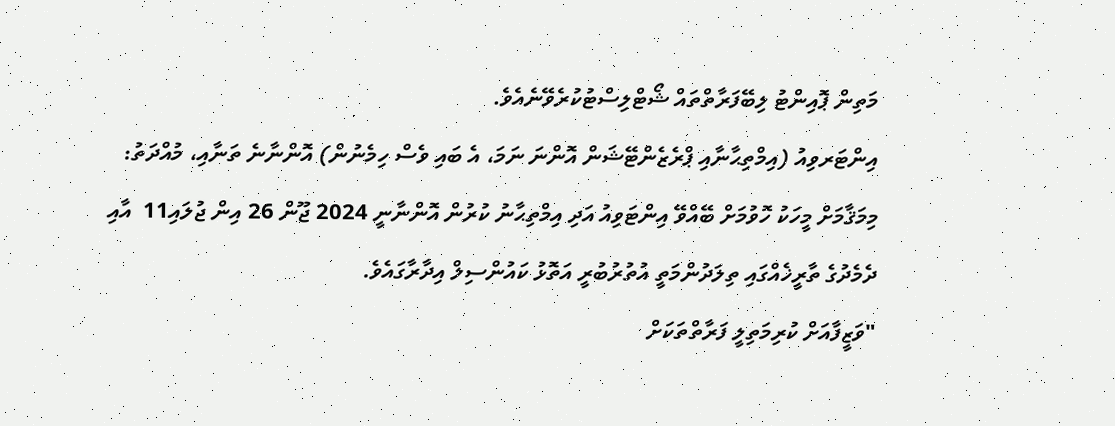މަތިން ޕޮއިންޓު ލިބޭފަރާތްތައް ޝޯޓްލިސްޓުކުރެވޭނެއެވެ.
އިންޓަރވިއު (އިމްތިޙާނާއި ޕްރެޒެންޓޭޝަން އޮންނަ ނަމަ، އެ ބައި ވެސް ހިމެނުން) އޮންނާނެ ތަނާއި، މުއްދަތު:
މިމަޤާމަށް މީހަކު ހޮވުމަށް ބޭއްވޭ އިންޓަވިއު އަދި އިމްތިޙާނު ކުރުން އޮންނާނީ 2024 ޖޫން 26 އިން ޖުލައި11  އާއި ދެމެދުގެ ތާރީޚެއްގައި ތިލަދުންމަތީ އުތުރުބުރީ އަތޮޅު ކައުންސިލް އިދާރާގައެވެ.
"ވަޒީފާއަށް ކުރިމަތިލީ ފަރާތްތަކަށް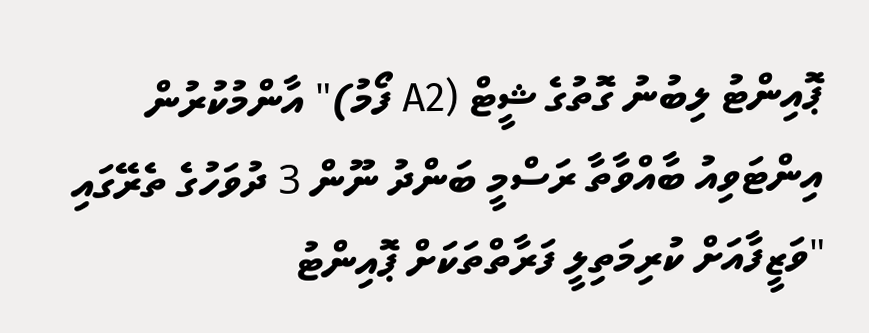ޕޮއިންޓު ލިބުނު ގޮތުގެ ޝީޓް (A2 ފޯމު)" އާންމުކުރުން
އިންޓަވިއު ބާއްވާތާ ރަސްމީ ބަންދު ނޫން 3 ދުވަހުގެ ތެރޭގައި "ވަޒީފާއަށް ކުރިމަތިލީ ފަރާތްތަކަށް ޕޮއިންޓު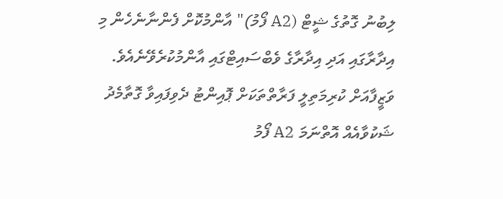ލިބުނު ގޮތުގެ ޝީޓް (A2 ފޯމު)" އާންމުކޮށް ފެންނާނެހެން މި އިދާރާގައި އަދި އިދާރާގެ ވެބްސައިޓްގައި އާންމުކުރެވޭނެއެވެ. ވަޒީފާއަށް ކުރިމަތިލީ ފަރާތްތަކަށް ޕޮއިންޓު ދެވިފައިވާ ގޮތާމެދު ޝަކުވާއެއް އޮތްނަމަ A2 ފޯމު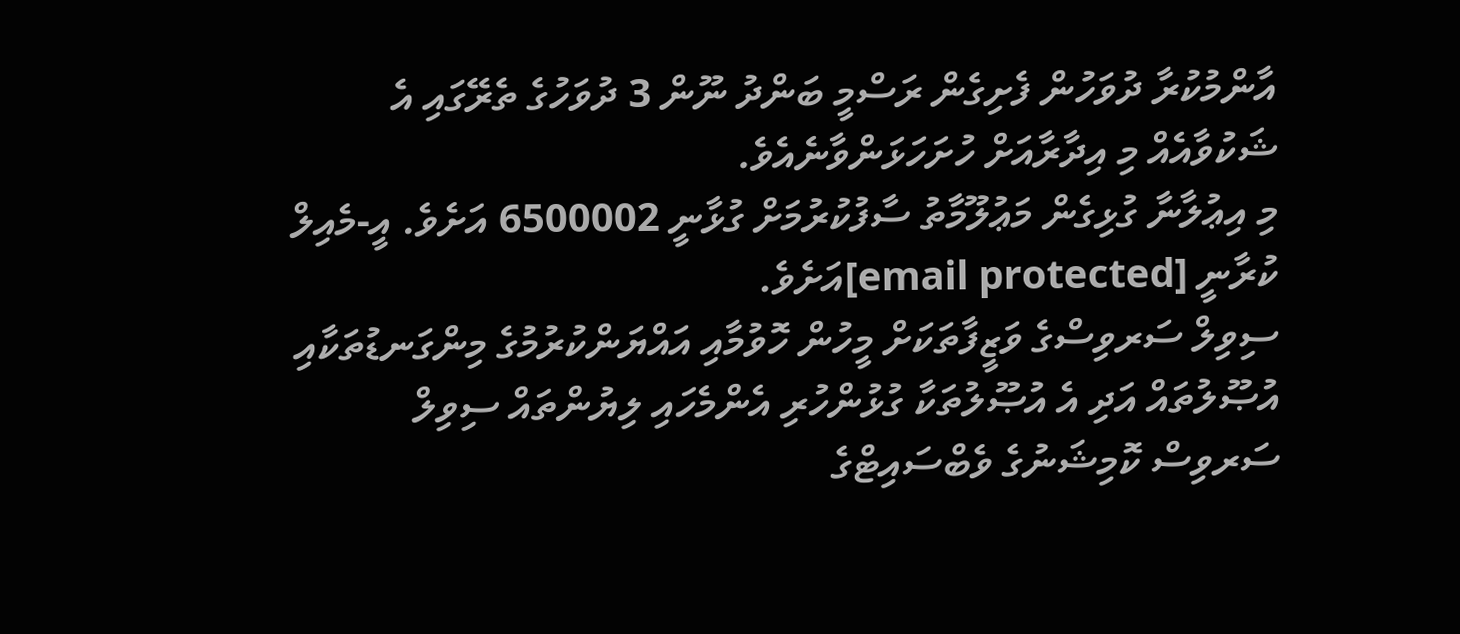އާންމުކުރާ ދުވަހުން ފެށިގެން ރަސްމީ ބަންދު ނޫން 3 ދުވަހުގެ ތެރޭގައި އެ ޝަކުވާއެއް މި އިދާރާއަށް ހުށަހަޅަންވާނެއެވެ.
މި އިޢުލާނާ ގުޅިގެން މަޢުލޫމާތު ސާފުކުރުމަށް ގުޅާނީ 6500002 އަށެވެ. އީ-މެއިލް ކުރާނީ [email protected]އަށެވެ.
ސިވިލް ސަރވިސްގެ ވަޒީފާތަކަށް މީހުން ހޮވުމާއި އައްޔަންކުރުމުގެ މިންގަނޑުތަކާއި އުޞޫލުތައް އަދި އެ އުޞޫލުތަކާ ގުޅުންހުރި އެންމެހައި ލިޔުންތައް ސިވިލް ސަރވިސް ކޮމިޝަނުގެ ވެބްސައިޓްގެ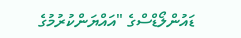ޑައުންލޯޑްސްގެ "އައްޔަންކުރުމުގެ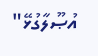އުޞޫލާގުޅޭ"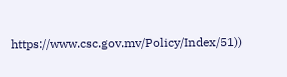https://www.csc.gov.mv/Policy/Index/51))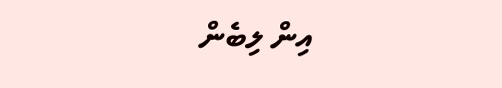އިން ލިބެން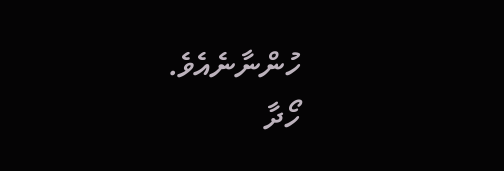ހުންނާނެއެވެ.
ހޯދާ